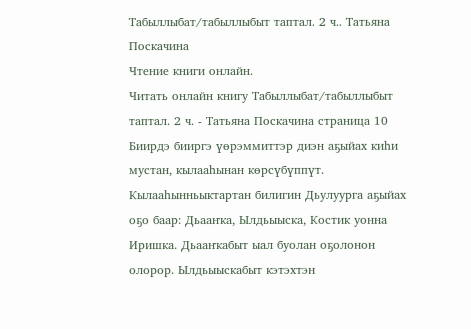Табыллыбат/табыллыбыт таптал. 2 ч.. Татьяна Поскачина
Чтение книги онлайн.
Читать онлайн книгу Табыллыбат/табыллыбыт таптал. 2 ч. - Татьяна Поскачина страница 10
Биирдэ бииргэ үөрэммиттэр диэн аҕыйах киһи мустан, кылааһынан көрсүбүппүт. Кылааһынньыктартан билигин Дьулуурга аҕыйах оҕо баар: Дьааҥка, Ылдьыыска, Костик уонна Иришка. Дьааҥкабыт ыал буолан оҕолонон олорор. Ылдьыыскабыт кэтэхтэн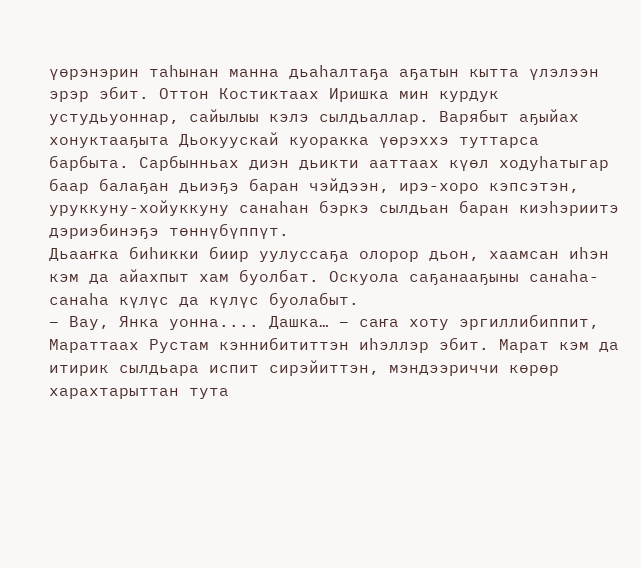үөрэнэрин таһынан манна дьаһалтаҕа аҕатын кытта үлэлээн эрэр эбит. Оттон Костиктаах Иришка мин курдук устудьуоннар, сайылыы кэлэ сылдьаллар. Варябыт аҕыйах хонуктааҕыта Дьокуускай куоракка үөрэххэ туттарса барбыта. Сарбынньах диэн дьикти ааттаах күөл ходуһатыгар баар балаҕан дьиэҕэ баран чэйдээн, ирэ-хоро кэпсэтэн, уруккуну-хойуккуну санаһан бэркэ сылдьан баран киэһэриитэ дэриэбинэҕэ төннүбүппүт.
Дьааҥка биһикки биир уулуссаҕа олорор дьон, хаамсан иһэн кэм да айахпыт хам буолбат. Оскуола саҕанааҕыны санаһа-санаһа күлүс да күлүс буолабыт.
– Вау, Янка уонна.... Дашка… – саҥа хоту эргиллибиппит, Мараттаах Рустам кэннибититтэн иһэллэр эбит. Марат кэм да итирик сылдьара испит сирэйиттэн, мэндээриччи көрөр харахтарыттан тута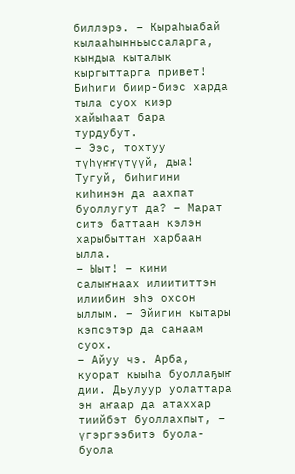биллэрэ. – Кыраһыабай кылааһынньыссаларга, кындыа кыталык кыргыттарга привет!
Биһиги биир-биэс харда тыла суох киэр хайыһаат бара турдубут.
– Ээс, тохтуу түһүҥҥүтүүй, дыа! Тугуй, биһигини киһинэн да аахпат буоллугут да? – Марат ситэ баттаан кэлэн харыбыттан харбаан ылла.
– Ыыт! – кини салыҥнаах илиититтэн илиибин эһэ охсон ыллым. – Эйигин кытары кэпсэтэр да санаам суох.
– Айуу чэ. Арба, куорат кыыһа буоллаҕыҥ дии. Дьулуур уолаттара эн аҥаар да атаххар тиийбэт буоллахпыт, – үгэргээбитэ буола-буола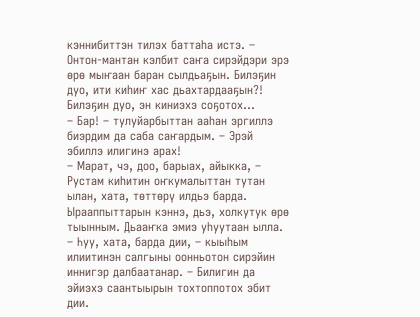кэннибиттэн тилэх баттаһа истэ. – Онтон-мантан кэлбит саҥа сирэйдэри эрэ өрө мыҥаан баран сылдьаҕын. Билэҕин дуо, ити киһиҥ хас дьахтардааҕын?! Билэҕин дуо, эн киниэхэ соҕотох…
– Бар! – тулуйарбыттан ааһан эргиллэ биэрдим да саба саҥардым. – Эрэй эбиллэ илигинэ арах!
– Марат, чэ, доо, барыах, айыкка, – Рустам киһитин оҥкумалыттан тутан ылан, хата, төттөрү илдьэ барда.
Ырааппыттарын кэннэ, дьэ, холкутук өрө тыынным. Дьааҥка эмиэ уһуутаан ылла.
– Һуу, хата, барда дии, – кыыһым илиитинэн салгыны оонньотон сирэйин иннигэр далбаатанар. – Билигин да эйиэхэ саантыырын тохтоппотох эбит дии.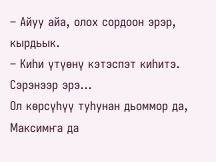– Айуу айа, олох сордоон эрэр, кырдьык.
– Киһи үтүөнү кэтэспэт киһитэ. Сэрэнээр эрэ…
Ол көрсүһүү туһунан дьоммор да, Максимҥа да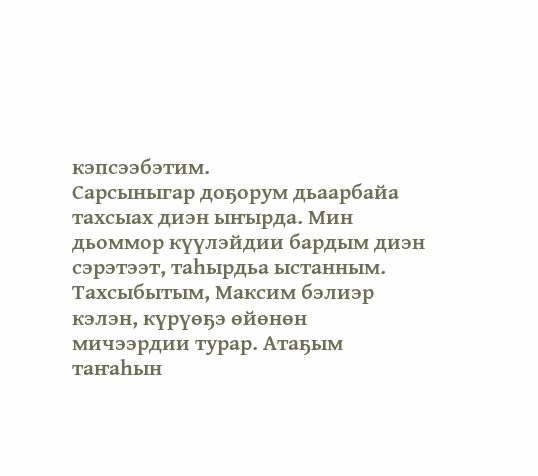кэпсээбэтим.
Сарсыныгар доҕорум дьаарбайа тахсыах диэн ыҥырда. Мин дьоммор күүлэйдии бардым диэн сэрэтээт, таһырдьа ыстанным. Тахсыбытым, Максим бэлиэр кэлэн, күрүөҕэ өйөнөн мичээрдии турар. Атаҕым таҥаһын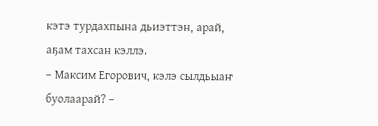кэтэ турдахпына дьиэттэн, арай, аҕам тахсан кэллэ.
– Максим Егорович, кэлэ сылдьыаҥ буолаарай? –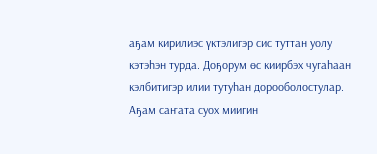аҕам кирилиэс үктэлигэр сис туттан уолу кэтэһэн турда. Доҕорум өс киирбэх чугаһаан кэлбитигэр илии тутуһан дорооболостулар. Аҕам саҥата суох миигин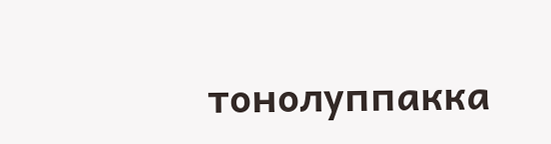тонолуппакка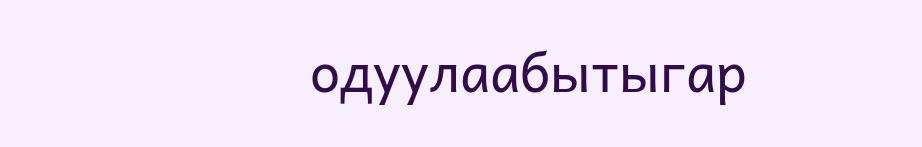одуулаабытыгар